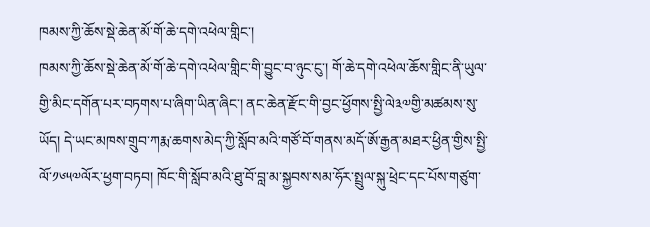ཁམས་ཀྱི་ཆོས་སྡེ་ཆེན་མོ་གོ་ཆེ་དགེ་འཕེལ་གླིང་།
ཁམས་ཀྱི་ཆོས་སྡེ་ཆེན་མོ་གོ་ཆེ་དགེ་འཕེལ་གླིང་གི་བྱུང་བ་ཉུང་ངུ་། གོ་ཆེ་དགེ་འཕེལ་ཆོས་གླིང་ནི་ཡུལ་གྱི་མིང་དགོན་པར་བཏགས་པ་ཞིག་ཡིན་ཞིང་། ནང་ཆེན་རྫོང་གི་བྱང་ཕྱོགས་སྤྱི་ལེ༣༧གྱི་མཚམས་སུ་ཡོད། དེ་ཡང་མཁས་གྲུབ་ཀརྨ་ཆགས་མེད་ཀྱི་སློབ་མའི་གཙོ་བོ་གནས་མདོ་ཨོ་རྒྱན་མཐར་ཕྱིན་གྱིས་སྤྱི་ལོ་༡༦༥༧ལོར་ཕྱག་བཏབ། ཁོང་གི་སློབ་མའི་ཐུ་བོ་བླ་མ་སྐྱབས་སམ་ཧོར་སྤྲུལ་སྐུ་ཕྲེང་དང་པོས་གཙུག་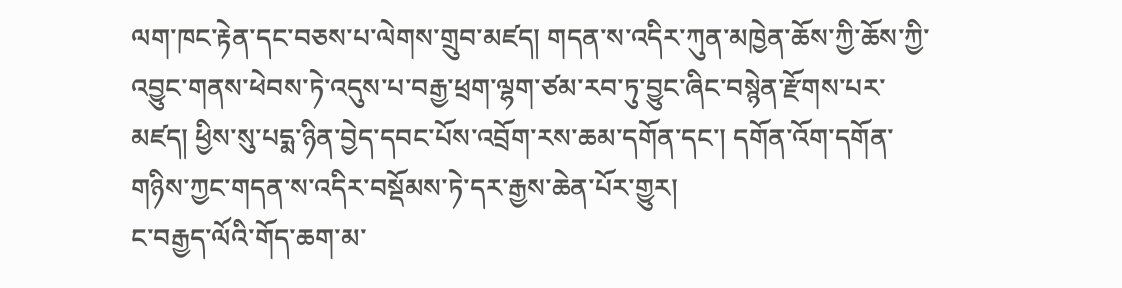ལག་ཁང་རྟེན་དང་བཅས་པ་ལེགས་གྲུབ་མཛད། གདན་ས་འདིར་ཀུན་མཁྱེན་ཆོས་ཀྱི་ཆོས་ཀྱི་འབྱུང་གནས་ཕེབས་ཏེ་འདུས་པ་བརྒྱ་ཕྲག་ལྷག་ཙམ་རབ་ཏུ་བྱུང་ཞིང་བསྙེན་རྫོགས་པར་མཛད། ཕྱིས་སུ་པདྨ་ཉིན་བྱེད་དབང་པོས་འབྲོག་རས་ཆམ་དགོན་དང་། དགོན་འོག་དགོན་གཉིས་ཀྱང་གདན་ས་འདིར་བསྡོམས་ཏེ་དར་རྒྱས་ཆེན་པོར་གྱུར།
ང་བརྒྱད་ལོའི་གོད་ཆག་མ་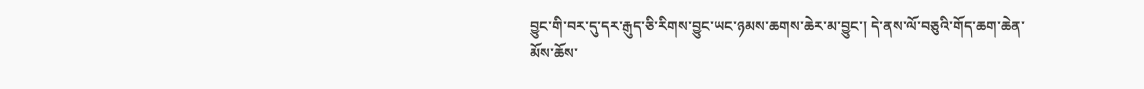བྱུང་གི་བར་དུ་དར་རྒུད་ཅི་རིགས་བྱུང་ཡང་ཉམས་ཆགས་ཆེར་མ་བྱུང་། དེ་ནས་ལོ་བཅུའི་གོད་ཆག་ཆེན་མོས་ཆོས་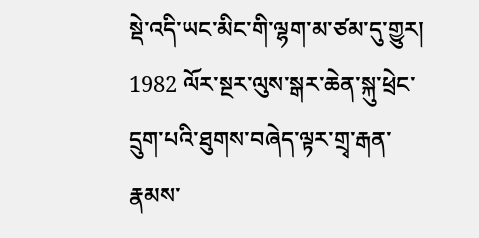སྡེ་འདི་ཡང་མིང་གི་ལྷག་མ་ཙམ་དུ་གྱུར།
1982 ལོར་སྔར་ལུས་སྒར་ཆེན་སྐུ་ཕྲེང་དྲུག་པའི་ཐུགས་བཞེད་ལྟར་གྲྭ་རྒན་རྣམས་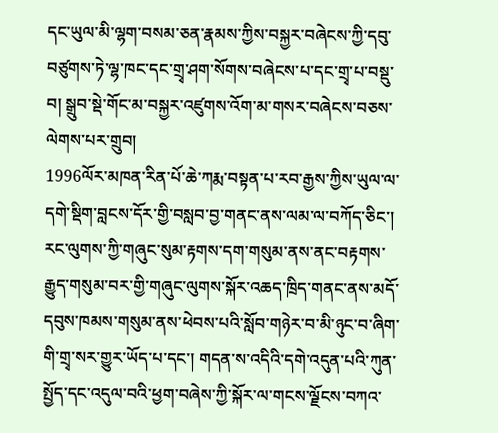དང་ཡུལ་མི་ལྷག་བསམ་ཅན་རྣམས་ཀྱིས་བསྐྱར་བཞེངས་ཀྱི་དབུ་བཙུགས་ཏེ་ལྷ་ཁང་དང་གྲྭ་ཤག་སོགས་བཞེངས་པ་དང་གྲྭ་པ་བསྡུ་བ། སྒྲུབ་སྡེ་གོང་མ་བསྐྱར་འཛུགས་འོག་མ་གསར་བཞེངས་བཅས་ལེགས་པར་གྲུབ།
1996ལོར་མཁན་རིན་པོ་ཆེ་ཀརྨ་བསྟན་པ་རབ་རྒྱས་ཀྱིས་ཡུལ་ལ་དགེ་སྡིག་བླངས་དོར་གྱི་བསླབ་བྱ་གནང་ནས་ལམ་ལ་བཀོད་ཅིང་། རང་ལུགས་ཀྱི་གཞུང་སུམ་རྟགས་དག་གསུམ་ནས་ནང་བརྟགས་རྒྱུད་གསུམ་བར་གྱི་གཞུང་ལུགས་སྐོར་འཆད་ཁྲིད་གནང་ནས་མདོ་དབུས་ཁམས་གསུམ་ནས་ཕེབས་པའི་སློབ་གཉེར་བ་མི་ཉུང་བ་ཞིག་གི་གྲྭ་སར་གྱུར་ཡོད་པ་དང་། གདན་ས་འདིའི་དགེ་འདུན་པའི་ཀུན་སྤྱོད་དང་འདུལ་བའི་ཕྱག་བཞེས་ཀྱི་སྐོར་ལ་གངས་ལྗོངས་བཀའ་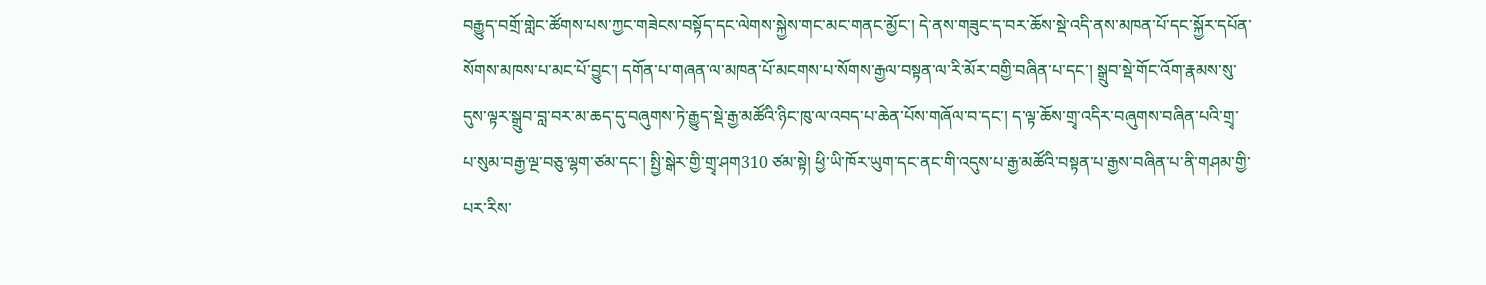བརྒྱུད་བགྲོ་གླེང་ཚོགས་པས་ཀྱང་གཟེངས་བསྟོད་དང་ལེགས་སྐྱེས་གང་མང་གནང་མྱོང་། དེ་ནས་གཟུང་ད་བར་ཆོས་སྡེ་འདི་ནས་མཁན་པོ་དང་སྐྱོར་དཔོན་སོགས་མཁས་པ་མང་པོ་བྱུང་། དགོན་པ་གཞན་ལ་མཁན་པོ་མངགས་པ་སོགས་རྒྱལ་བསྟན་ལ་རི་མོར་བགྱི་བཞིན་པ་དང་། སྒྲུབ་སྡེ་གོང་འོག་རྣམས་སུ་དུས་ལྟར་སྒྲུབ་བླ་བར་མ་ཆད་དུ་བཞུགས་ཏེ་རྒྱུད་སྡེ་རྒྱ་མཚོའི་ཉིང་ཁུ་ལ་འབད་པ་ཆེན་པོས་གཞོལ་བ་དང་། ད་ལྟ་ཆོས་གྲྭ་འདིར་བཞུགས་བཞིན་པའི་གྲྭ་པ་སུམ་བརྒྱ་ལྔ་བཅུ་ལྷག་ཙམ་དང་། སྤྱི་སྒེར་གྱི་གྲྭ་ཤག310 ཙམ་སྟེ། ཕྱི་ཡི་ཁོར་ཡུག་དང་ནང་གི་འདུས་པ་རྒྱ་མཚོའི་བསྟན་པ་རྒྱས་བཞིན་པ་ནི་གཤམ་གྱི་པར་རིས་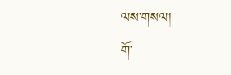ལས་གསལ།
གོ་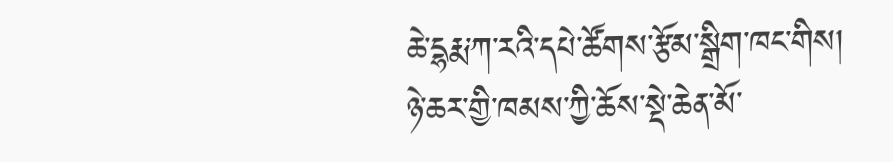ཆེ་དྷརྨ་ཀ་རའི་དཔེ་ཚོགས་རྩོམ་སྒྲིག་ཁང་གིས།
ཉེ་ཆར་གྱི་ཁམས་ཀྱི་ཆོས་སྡེ་ཆེན་མོ་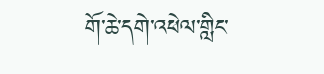གོ་ཆེ་དགེ་འཕེལ་གླིང་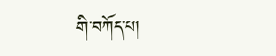གི་བཀོད་པ།